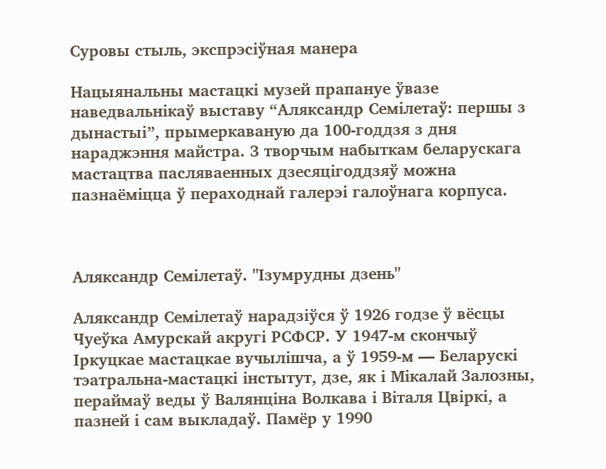Суровы стыль, экспрэсіўная манера

Нацыянальны мастацкі музей прапануе ўвазе наведвальнікаў выставу “Аляксандр Семілетаў: першы з дынастыі”, прымеркаваную да 100-годдзя з дня нараджэння майстра. З творчым набыткам беларускага мастацтва пасляваенных дзесяцігоддзяў можна пазнаёміцца ў пераходнай галерэі галоўнага корпуса.



Аляксандр Семілетаў. "Ізумрудны дзень"

Аляксандр Семілетаў нарадзіўся ў 1926 годзе ў вёсцы Чуеўка Амурскай акругі РСФСР. У 1947-м скончыў Іркуцкае мастацкае вучылішча, а ў 1959-м — Беларускі тэатральна-мастацкі інстытут, дзе, як і Мікалай Залозны, пераймаў веды ў Валянціна Волкава і Віталя Цвіркі, а пазней і сам выкладаў. Памёр у 1990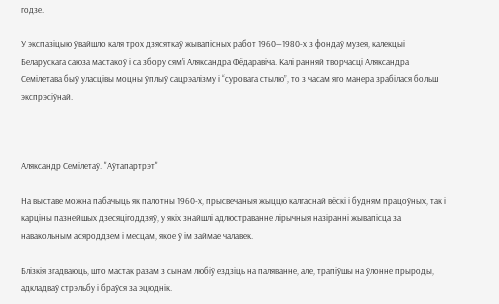годзе.

У экспазіцыю ўвайшло каля трох дзясяткаў жывапісных работ 1960—1980-х з фондаў музея, калекцыі Беларускага саюза мастакоў і са збору сям’і Аляксандра Фёдаравіча. Калі ранняй творчасці Аляксандра Семілетава быў уласцівы моцны ўплыў сацрэалізму і “суровага стылю”, то з часам яго манера зрабілася больш экспрэсіўнай.



Аляксандр Семілетаў. "Аўтапартрэт"

На выставе можна пабачыць як палотны 1960-х, прысвечаныя жыццю калгаснай вёскі і будням працоўных, так і карціны пазнейшых дзесяцігоддзяў, у якіх знайшлі адлюстраванне лірычныя назіранні жывапісца за навакольным асяроддзем і месцам, якое ў ім займае чалавек.

Блізкія згадваюць, што мастак разам з сынам любіў ездзіць на паляванне, але, трапіўшы на ўлонне прыроды, адкладваў стрэльбу і браўся за эцюднік.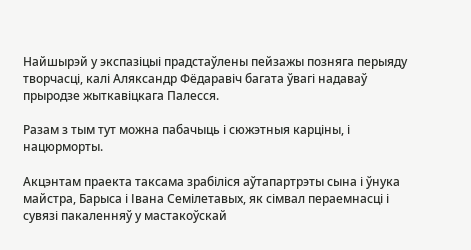Найшырэй у экспазіцыі прадстаўлены пейзажы позняга перыяду творчасці, калі Аляксандр Фёдаравіч багата ўвагі надаваў прыродзе жыткавіцкага Палесся.

Разам з тым тут можна пабачыць і сюжэтныя карціны, і нацюрморты.

Акцэнтам праекта таксама зрабіліся аўтапартрэты сына і ўнука майстра, Барыса і Івана Семілетавых, як сімвал пераемнасці і сувязі пакаленняў у мастакоўскай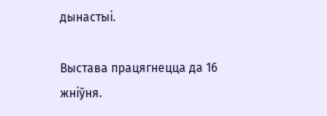дынастыі.

Выстава працягнецца да 16 жніўня.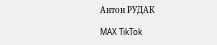Антон РУДАК

MAX TikTok